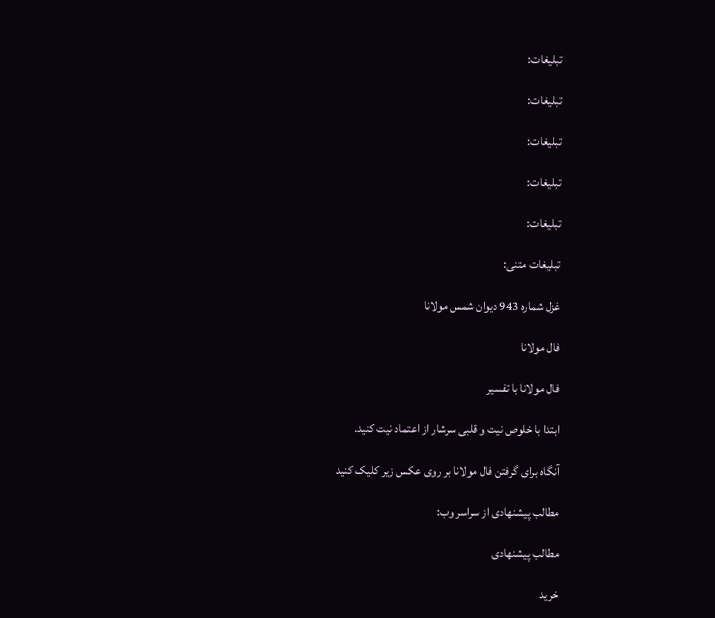تبلیغات:

تبلیغات:

تبلیغات:

تبلیغات:

تبلیغات:

تبلیغات متنی:

غزل شماره 943 دیوان شمس مولانا

فال مولانا

فال مولانا با تفسیر

ابتدا با خلوص نیت و قلبی سرشار از اعتماد نیت کنید.

آنگاه برای گرفتن فال مولانا بر روی عکس زیر کلیک کنید

مطالب پیشنهادی از سراسر وب:

مطالب پیشنهادی

خرید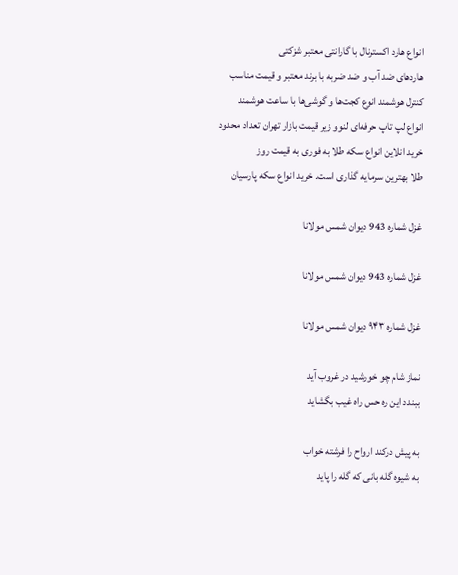انواع هارد اکسترنال با گارانتی معتبر شزکتی
هارد‌های ضد آب و ضد ضربه با برند معتبر و قیمت مناسب
کنترل هوشمند انوع کجت‌ها و گوشی‌ها با ساعت هوشمند
انواع لپ تاپ حرفه‌ای لنوو زیر قیمت بازار تهران تعداد محدود
خرید انلاین انواع سکه طلا به فوری به قیمت روز
طلا بهترین سرمایه گذاری است. خرید انواع سکه پارسیان

غزل شماره 943 دیوان شمس مولانا

غزل شماره 943 دیوان شمس مولانا

غزل شماره ۹۴۳ دیوان شمس مولانا

نماز شام چو خورشید در غروب آید
ببندد این ره حس راه غیب بگشاید

به پیش درکند ارواح را فرشته خواب
به شیوه گله بانی که گله را پاید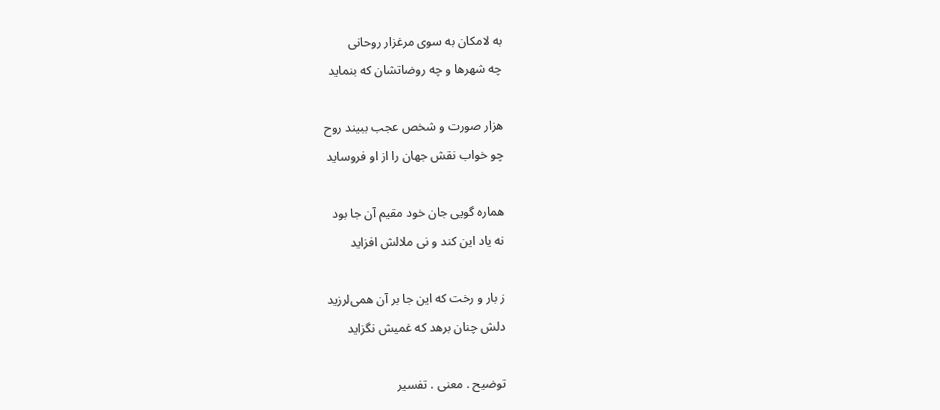به لامکان به سوی مرغزار روحانی
چه شهرها و چه روضاتشان که بنماید

هزار صورت و شخص عجب ببیند روح
چو خواب نقش جهان را از او فروساید

هماره گویی جان خود مقیم آن جا بود
نه یاد این کند و نی ملالش افزاید

ز بار و رخت که این جا بر آن همی‌لرزید
دلش چنان برهد که غمیش نگزاید

توضیح . معنی . تفسیر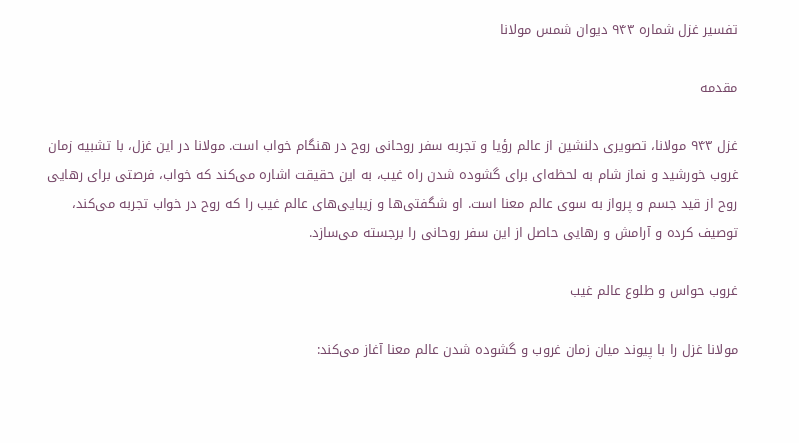تفسیر غزل شماره ۹۴۳ دیوان شمس مولانا

مقدمه

غزل ۹۴۳ مولانا، تصویری دلنشین از عالم رؤیا و تجربه سفر روحانی روح در هنگام خواب است. مولانا در این غزل، با تشبیه زمان غروب خورشید و نماز شام به لحظه‌ای برای گشوده شدن راه غیب، به این حقیقت اشاره می‌کند که خواب، فرصتی برای رهایی روح از قید جسم و پرواز به سوی عالم معنا است. او شگفتی‌ها و زیبایی‌های عالم غیب را که روح در خواب تجربه می‌کند، توصیف کرده و آرامش و رهایی حاصل از این سفر روحانی را برجسته می‌سازد.

غروب حواس و طلوع عالم غیب

مولانا غزل را با پیوند میان زمان غروب و گشوده شدن عالم معنا آغاز می‌کند: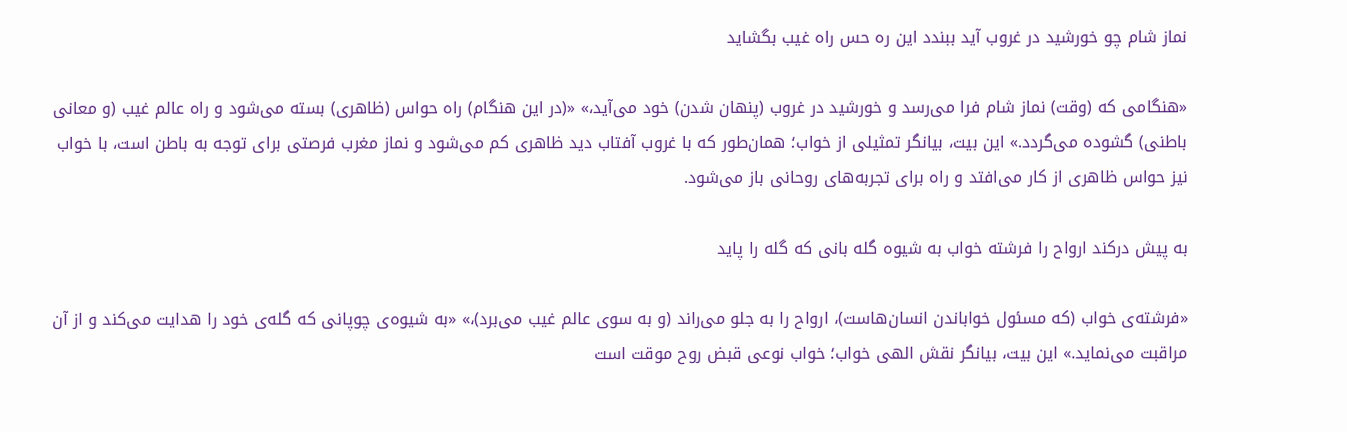نماز شام چو خورشید در غروب آید ببندد این ره حس راه غیب بگشاید

«هنگامی که (وقت) نماز شام فرا می‌رسد و خورشید در غروب (پنهان شدن) خود می‌آید،» «(در این هنگام) راه حواس (ظاهری) بسته می‌شود و راه عالم غیب (و معانی باطنی) گشوده می‌گردد.» این بیت، بیانگر تمثیلی از خواب؛ همان‌طور که با غروب آفتاب دید ظاهری کم می‌شود و نماز مغرب فرصتی برای توجه به باطن است، با خواب نیز حواس ظاهری از کار می‌افتد و راه برای تجربه‌های روحانی باز می‌شود.

به پیش درکند ارواح را فرشته خواب به شیوه گله بانی که گله را پاید

«فرشته‌ی خواب (که مسئول خواباندن انسان‌هاست)، ارواح را به جلو می‌راند (و به سوی عالم غیب می‌برد)،» «به شیوه‌ی چوپانی که گله‌ی خود را هدایت می‌کند و از آن مراقبت می‌نماید.» این بیت، بیانگر نقش الهی خواب؛ خواب نوعی قبض روح موقت است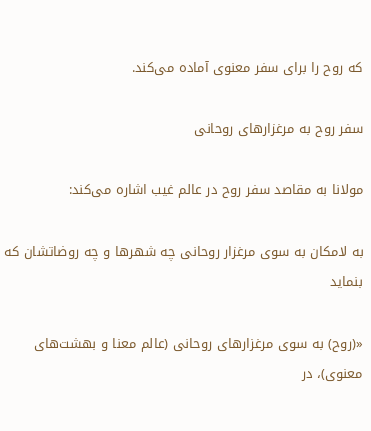که روح را برای سفر معنوی آماده می‌کند.

سفر روح به مرغزارهای روحانی

مولانا به مقاصد سفر روح در عالم غیب اشاره می‌کند:

به لامکان به سوی مرغزار روحانی چه شهرها و چه روضاتشان که بنماید

«(روح) به سوی مرغزارهای روحانی (عالم معنا و بهشت‌های معنوی)، در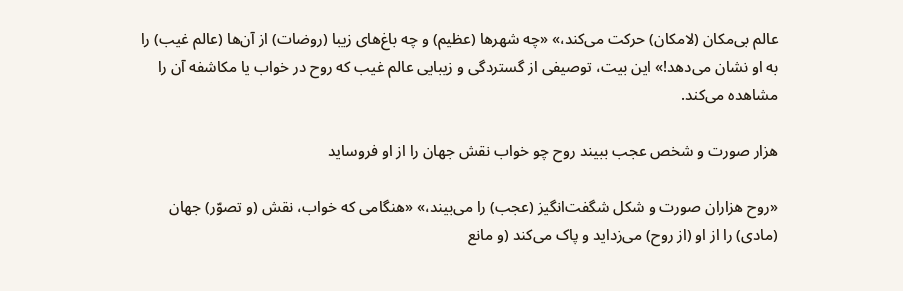عالم بی‌مکان (لامکان) حرکت می‌کند،» «چه شهرها (عظیم) و چه باغ‌های زیبا (روضات) از آن‌ها (عالم غیب) را به او نشان می‌دهد!» این بیت، توصیفی از گستردگی و زیبایی عالم غیب که روح در خواب یا مکاشفه آن را مشاهده می‌کند.

هزار صورت و شخص عجب ببیند روح چو خواب نقش جهان را از او فروساید

«روح هزاران صورت و شکل شگفت‌انگیز (عجب) را می‌بیند،» «هنگامی که خواب، نقش (و تصوّر) جهان (مادی) را از او (از روح) می‌زداید و پاک می‌کند (و مانع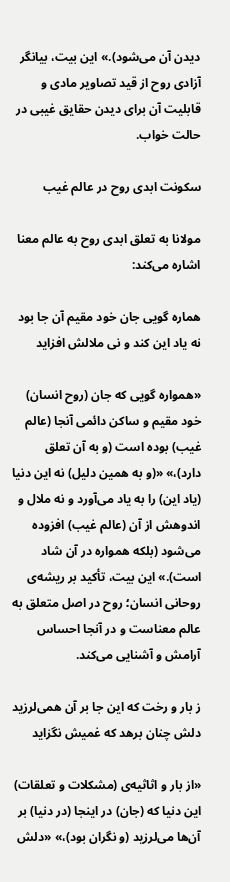دیدن آن می‌شود).» این بیت، بیانگر آزادی روح از قید تصاویر مادی و قابلیت آن برای دیدن حقایق غیبی در حالت خواب.

سکونت ابدی روح در عالم غیب

مولانا به تعلق ابدی روح به عالم معنا اشاره می‌کند:

هماره گویی جان خود مقیم آن جا بود نه یاد این کند و نی ملالش افزاید

«همواره گویی که جان (روح انسان) خود مقیم و ساکن دائمی آنجا (عالم غیب) بوده است (و به آن تعلق دارد)،» «(و به همین دلیل) نه این دنیا (یاد این) را به یاد می‌آورد و نه ملال و اندوهش از آن (عالم غیب) افزوده می‌شود (بلکه همواره در آن شاد است).» این بیت، تأکید بر ریشه‌ی روحانی انسان؛ روح در اصل متعلق به عالم معناست و در آنجا احساس آرامش و آشنایی می‌کند.

ز بار و رخت که این جا بر آن همی‌لرزید دلش چنان برهد که غمیش نگزاید

«از بار و اثاثیه‌ی (مشکلات و تعلقات) این دنیا که (جان) در اینجا (در دنیا) بر آن‌ها می‌لرزید (و نگران بود)،» «دلش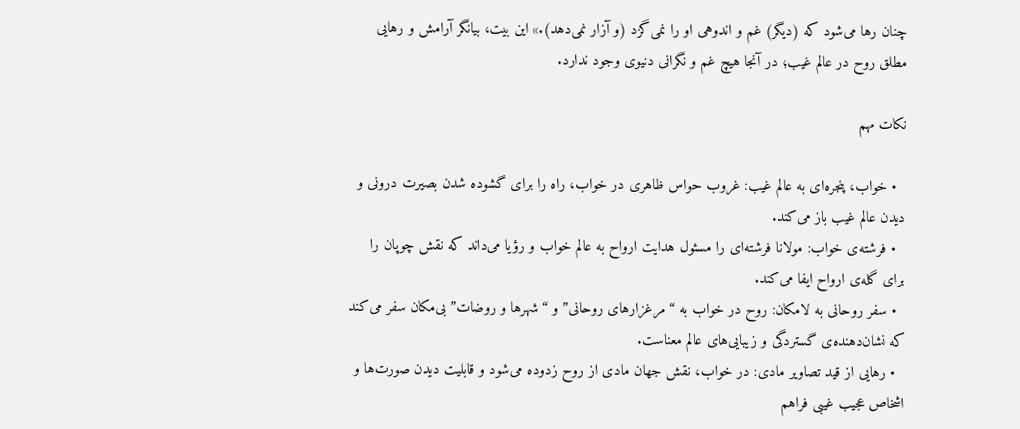چنان رها می‌شود که (دیگر) غم و اندوهی او را نمی‌گزد (و آزار نمی‌دهد).» این بیت، بیانگر آرامش و رهایی مطلق روح در عالم غیب؛ در آنجا هیچ غم و نگرانی دنیوی وجود ندارد.

نکات مهم

  • خواب، پنجره‌ای به عالم غیب: غروب حواس ظاهری در خواب، راه را برای گشوده شدن بصیرت درونی و دیدن عالم غیب باز می‌کند.
  • فرشته‌ی خواب: مولانا فرشته‌ای را مسئول هدایت ارواح به عالم خواب و رؤیا می‌داند که نقش چوپان را برای گله‌ی ارواح ایفا می‌کند.
  • سفر روحانی به لامکان: روح در خواب به “مرغزارهای روحانی” و “شهرها و روضات” بی‌مکان سفر می‌کند که نشان‌دهنده‌ی گستردگی و زیبایی‌های عالم معناست.
  • رهایی از قید تصاویر مادی: در خواب، نقش جهان مادی از روح زدوده می‌شود و قابلیت دیدن صورت‌ها و اشخاص عجیب غیبی فراهم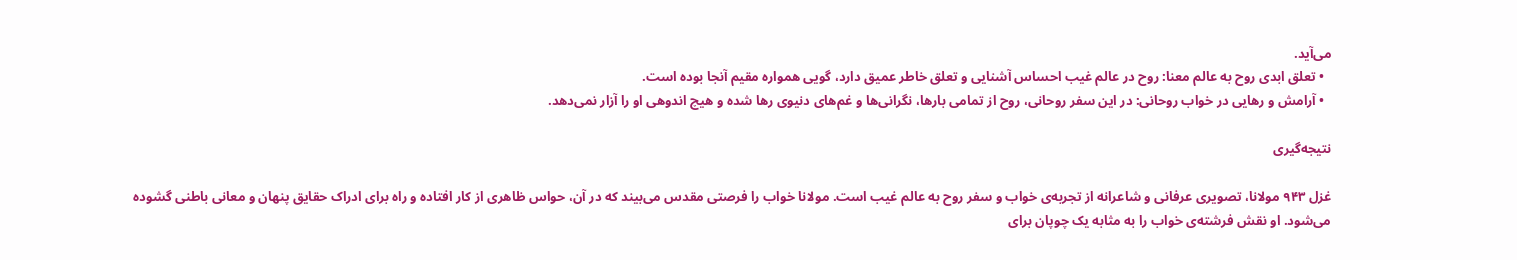می‌آید.
  • تعلق ابدی روح به عالم معنا: روح در عالم غیب احساس آشنایی و تعلق خاطر عمیق دارد، گویی همواره مقیم آنجا بوده است.
  • آرامش و رهایی در خواب روحانی: در این سفر روحانی، روح از تمامی بارها، نگرانی‌ها و غم‌های دنیوی رها شده و هیچ اندوهی او را آزار نمی‌دهد.

نتیجه‌گیری

غزل ۹۴۳ مولانا، تصویری عرفانی و شاعرانه از تجربه‌ی خواب و سفر روح به عالم غیب است. مولانا خواب را فرصتی مقدس می‌بیند که در آن، حواس ظاهری از کار افتاده و راه برای ادراک حقایق پنهان و معانی باطنی گشوده می‌شود. او نقش فرشته‌ی خواب را به مثابه یک چوپان برای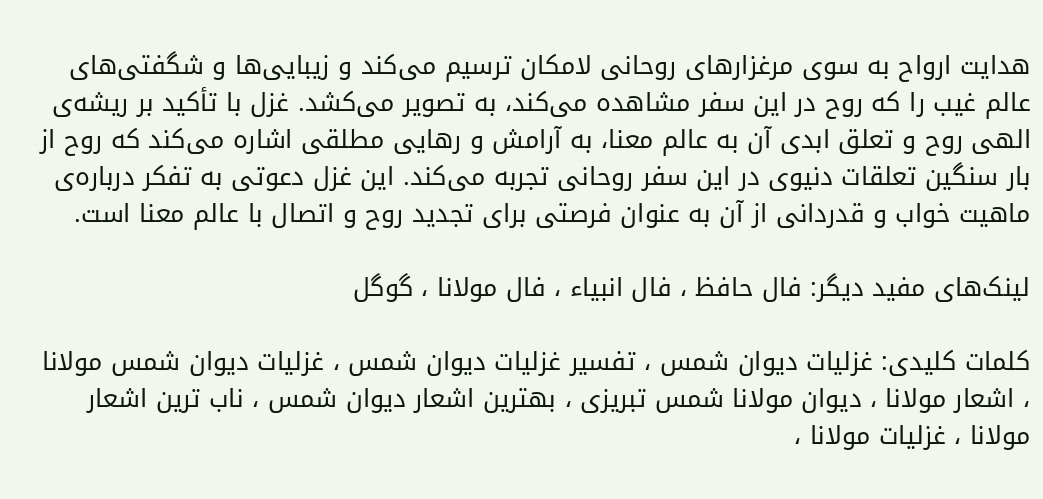هدایت ارواح به سوی مرغزارهای روحانی لامکان ترسیم می‌کند و زیبایی‌ها و شگفتی‌های عالم غیب را که روح در این سفر مشاهده می‌کند، به تصویر می‌کشد. غزل با تأکید بر ریشه‌ی الهی روح و تعلق ابدی آن به عالم معنا، به آرامش و رهایی مطلقی اشاره می‌کند که روح از بار سنگین تعلقات دنیوی در این سفر روحانی تجربه می‌کند. این غزل دعوتی به تفکر درباره‌ی ماهیت خواب و قدردانی از آن به عنوان فرصتی برای تجدید روح و اتصال با عالم معنا است.

لینک‌های مفید دیگر: فال حافظ ، فال انبیاء ، فال مولانا ، گوگل

کلمات کلیدی: غزلیات دیوان شمس ، تفسیر غزلیات دیوان شمس ، غزلیات دیوان شمس مولانا ، اشعار مولانا ، دیوان مولانا شمس تبریزی ، بهترین اشعار دیوان شمس ، ناب ترین اشعار مولانا ، غزلیات مولانا ،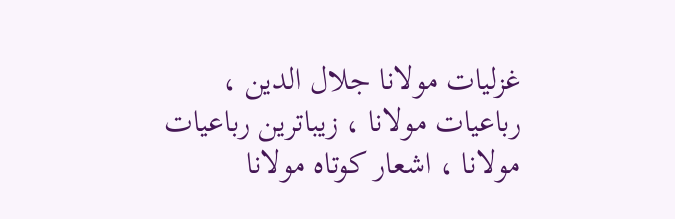غزلیات مولانا جلال الدین ، رباعیات مولانا ، زیباترین رباعیات مولانا ، اشعار کوتاه مولانا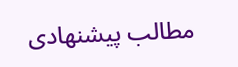مطالب پیشنهادی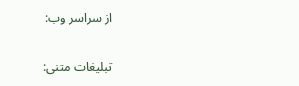از سراسر وب:

تبلیغات متنی: